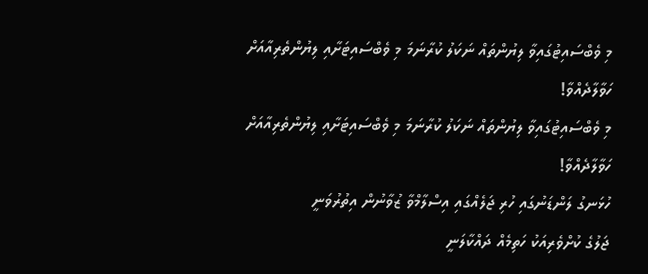މި ވެބްސައިޓުގައިވާ ލިޔުންތައް ނަކަލު ކުރާނަމަ މި ވެބްސައިޓަށާއި ލިޔުންތެރިއާއަށް ހަވާލާދެއްވާ!
މި ވެބްސައިޓުގައިވާ ލިޔުންތައް ނަކަލު ކުރާނަމަ މި ވެބްސައިޓަށާއި ލިޔުންތެރިއާއަށް ހަވާލާދެއްވާ!
ހުޅަނގު ލަންޑަނުގައި ހުރި ޖަލެއްގައި އިސްލާމްވާ ޒުވާނުން އިތުރުވަނީ
ޖަލުގެ ކުށްވެރިއަކު ހަތިމެއް ދައްކާލަނީ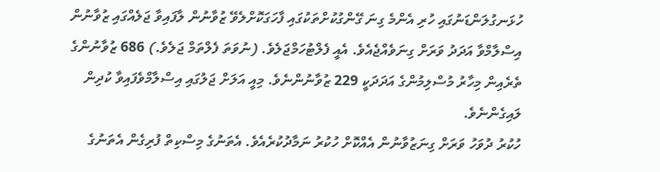ހުޅަނގުލަންޑަނުގައި ހުރި އެންމެ ގިނަ ގޭންގުކުށްތަކުގައި ފާހަގަކޮށްލެވޭ ޒުވާނުން ލާފައިވާ ޖަލެއްގައި ޒުވާނުން އިސްލާމްވާ އަދަދު ވަރަށް ގިނަވެއްޖެއެވެ. އެއީ ފެލްޓުހަމްޖަލެވެ. (ނުވަތަ ފެލްތަމް ޖަލެވެ.) 686 ޒުވާނުންގެ ތެރެއިން މިހާރު މުސްލިމުންގެ އަދަދަކީ 229 ޒުވާނުންނެވެ. މިއީ އަލަށް ޖަލުގައި އިސްލާމްވެފައިވާ ކުދިން ލައިގެންނެވެ.
ހުކުރު ދުވަހު ވަރަށް ގިނަޒުވާނުން އެއްކޮށް ހުކުރު ނަމާދުކުރެއެވެ. އެތަނުގެ މިސްކިތް ފުރިގެން އެތަނުގެ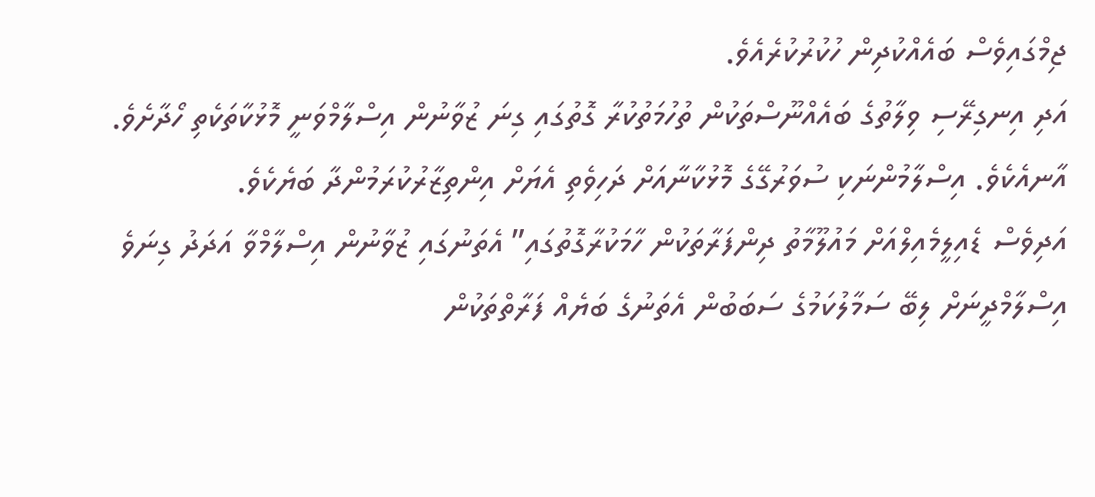ޖިމްގައިވެސް ބައެއްކުދިން ހުކުރުކުރެއެވެ.
އަދި އިނގިރޭސި ވިލާތުގެ ބައެއްނޫސްތަކުން ތުހުމަތުކުރާ ގޮތުގައި ގިނަ ޒުވާނުން އިސްލާމްވަނީ މޮޅުކާތަކެތި ހޯދާށެވެ. އާނއެކެވެ. އިސްލާމުންނަކި ސުވަރުގޭގެ މޮޅުކާނާއަށް ދަހިވެތި އެޔަށް އިންތިޒާރުކުރަމުންދާ ބަޔެކެވެ.
އަދިވެސް ޑެއިލީމެއިލްއަށް މައުލޫމާތު ދިންފަރާތަކުން ހާމަކުރާގޮތުގައި” އެތަނުގައި ޒުވާނުން އިސްލާމްވާ އަދަދު ގިނަވެ އިސްލާމްދީނަށް ލިބޭ ސަމާލުކަމުގެ ސަބަބުން އެތަނުގެ ބަޔެއް ފަރާތްތަކުން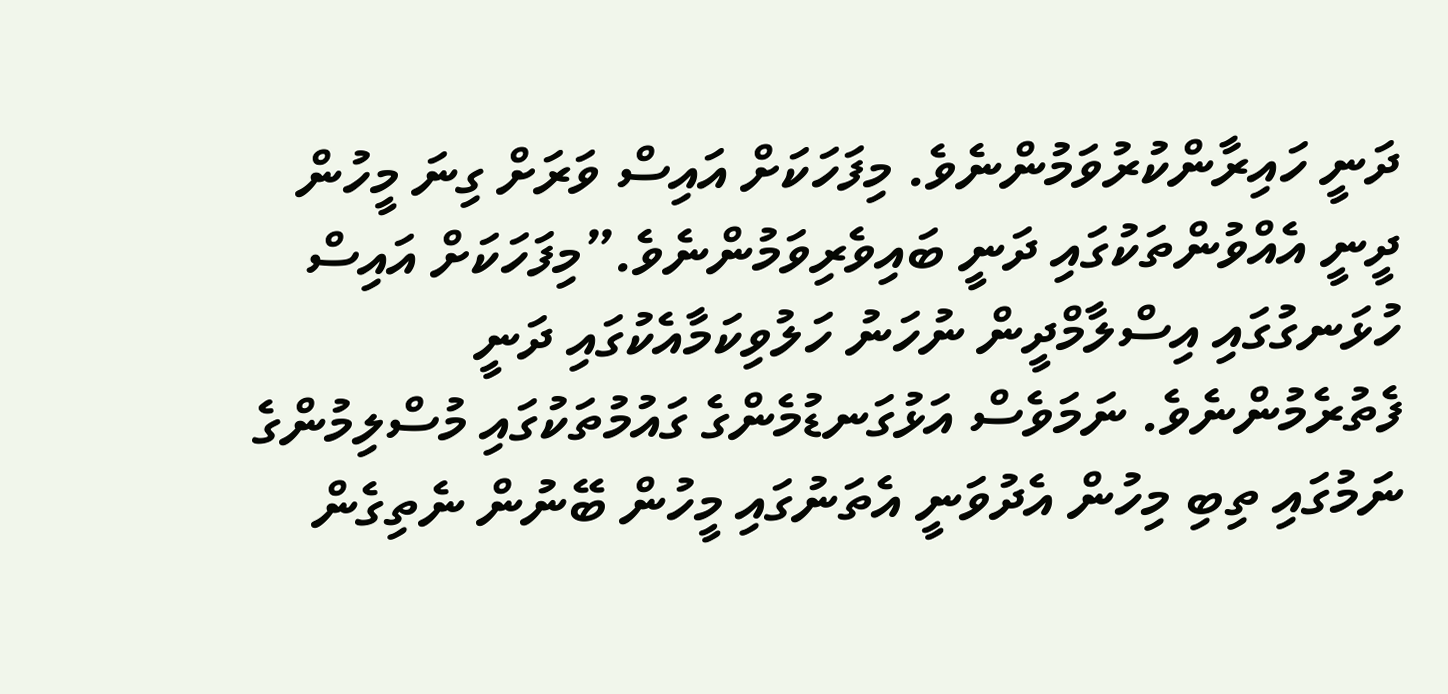ދަނީ ހައިރާންކުރުވަމުންނެވެ. މިފަހަކަށް އައިސް ވަރަށް ގިނަ މީހުން ދީނީ އެއްވުންތަކުގައި ދަނީ ބައިވެރިވަމުންނެވެ.”މިފަހަކަށް އައިސް ހުޅަނގުގައި އިސްލާމްދީން ނުހަނު ހަލުވިކަމާއެކުގައި ދަނީ ފެތުރެމުންނެވެ. ނަމަވެސް އަޅުގަނޑުމެންގެ ގައުމުތަކުގައި މުސްލިމުންގެ ނަމުގައި ތިބި މިހުން އެދުވަނީ އެތަނުގައި މީހުން ބޭނުން ނެތިގެން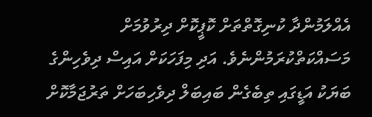އެއްލަމުންދާ ކުނިގޮތްތަށް ކޮޕީކޮށް ދިރުވުމަށް މަސައްކަތްކުރަމުންނެވެ. އަދި މިފަހަކަށް އައިސް ދިވެހިންގެ ބަޔަކު އަޑީގައި ތިބެގެން ބައިބަލް ދިވެހިބަހަށް ތަރުޖަމާކޮށް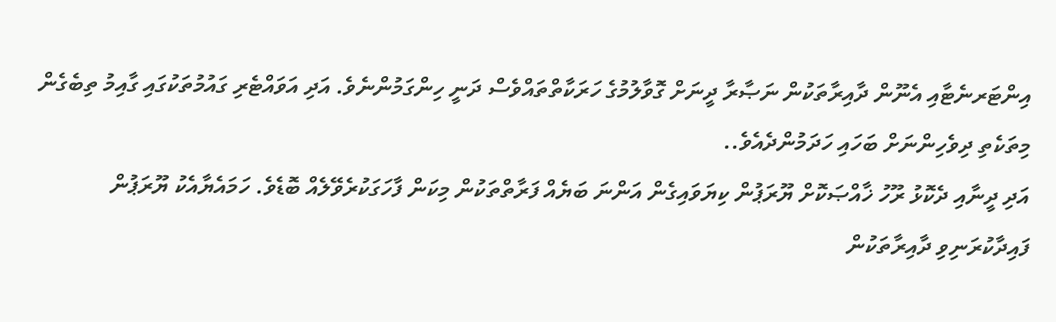އިންޓަރނެޓާއި އެނޫން ދާއިރާތަކުން ނަޞާރާ ދީނަށް ގޮވާލުމުގެ ހަރަކާތްތައްވެސް ދަނީ ހިންގަމުންނެވެ. އަދި އަވައްޓެރި ގައުމުތަކުގައި ގާއިމު ތިބެގެން މިތަކެތި ދިވެހިންނަށް ބަހައި ހަދަމުންދެއެވެ..
އަދި ދީނާއި ދެކޮޅު ރޫހު ޚާއްޞަކޮށް ޔޫރަޕުން ކިޔަވައިގެން އަންނަ ބަޔެއް ފަރާތްތަކުން މިކަން ފާހަގަކުރެވޭލެއް ބޮޑެވެ. ހަމައެޔާއެކު ޔޫރަޕުން ފައިދާކުރަނިވި ދާއިރާތަކުން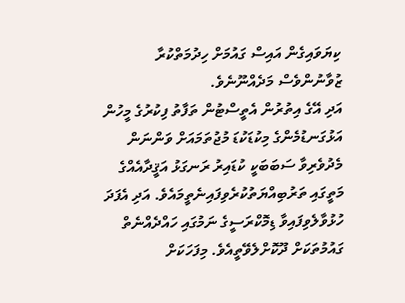ކިޔަވައިގެން އައިސް ގައުމަށް ހިދުމަތްކުރާ ޒުވާނުންވެސް މަދެއްނޫނެވެ.
އަދި އޭގެ އިތުރުން އެތީސްޓުން ތަފާތު ފިކުރުގެ މީހުން އަޅުގަނޑުމެންގެ މިކުޑަކުޑަ މުޖުތަމައަށް ވަންނަން މެދުވެރިވާ ސަބަބަކީ ކުޑައިރު ރަނގަޅު އަޤީދާއެއްގެ މަތީގައި ތަރުބިއްޔަތުކުރެވިފައިނެތީމައެވެ. އަދި އެފަދަ ހުޅުވާލެވިފައިވާ ޑިމޮކްރަސީގެ ނަމުގައި ހައްދެއްނެތް ގައުމުތަކަށް ދޫކޮށްލެވޭތީއެވެ. މިފަހަކަށް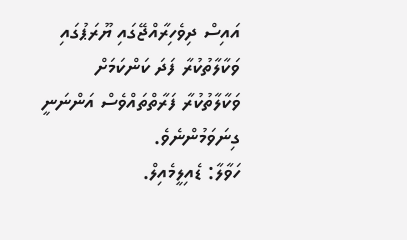އައިސް ދިވެހިރާއްޖޭގައި ޔޫރަޕުގައި ވަކާލާތުކުރާ ފަދަ ކަންކަމަށް ވަކާލާތުކުރާ ފަރާތްތައްވެސް އަންނަނީ ގިނަވަމުންނެވެ.
ހަވާލާ: ޑެއިލީމެއިލް.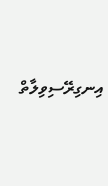އިނގިރޭސިވިލާތް